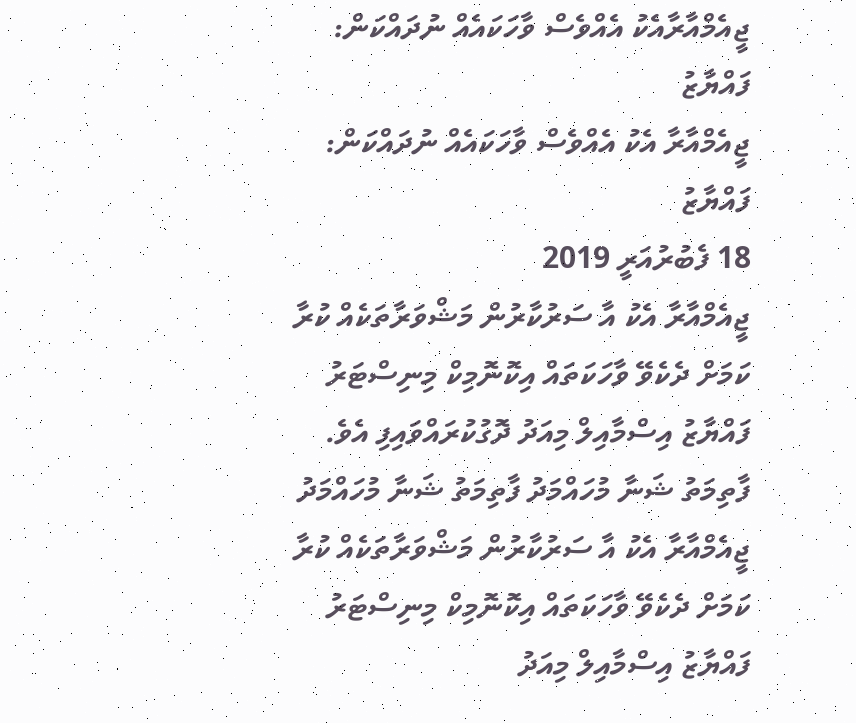ޖީއެމްއާރާއެކު އެއްވެސް ވާހަކައެއް ނުދައްކަން: ފައްޔާޒު
ޖީއެމްއާރާ އެކު އެއްވެސް ވާހަކައެއް ނުދައްކަން: ފައްޔާޒު
18 ފެބުރުއަރީ 2019
ޖީއެމްއާރާ އެކު އާ ސަރުކާރުން މަޝްވަރާތަކެއް ކުރާ ކަމަށް ދެކެވޭ ވާހަކަތައް އިކޮނޮމިކް މިނިސްޓަރު ފައްޔާޒު އިސްމާއިލް މިއަދު ދޮގުކުރައްވައިފި އެވެ.
ފާތިމަތު ޝަނާ މުހައްމަދު ފާތިމަތު ޝަނާ މުހައްމަދު
ޖީއެމްއާރާ އެކު އާ ސަރުކާރުން މަޝްވަރާތަކެއް ކުރާ ކަމަށް ދެކެވޭ ވާހަކަތައް އިކޮނޮމިކް މިނިސްޓަރު ފައްޔާޒު އިސްމާއިލް މިއަދު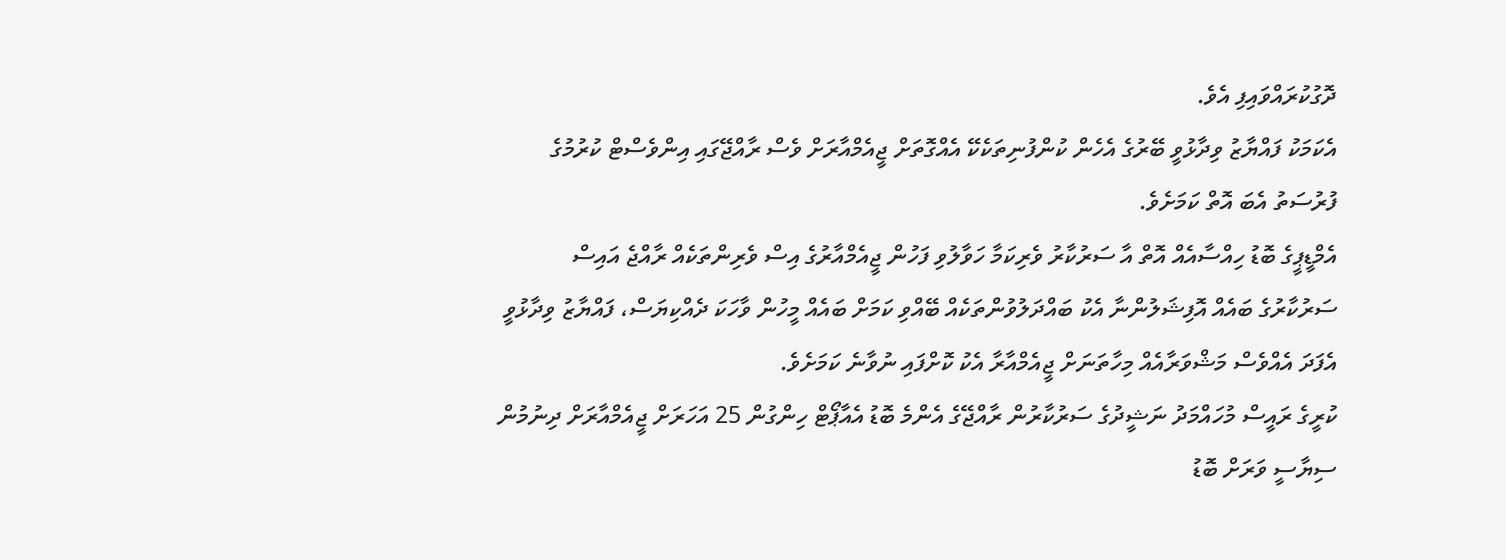ދޮގުކުރައްވައިފި އެވެ.
އެކަމަކު ފައްޔާޒު ވިދާޅުވީ ބޭރުގެ އެހެން ކުންފުނިތަކެކޭ އެއްގޮތަށް ޖީއެމްއާރަށް ވެސް ރާއްޖޭގައި އިންވެސްޓް ކުރުމުގެ ފުރުސަތު އެބަ އޮތް ކަމަށެވެ.
އެމްޑީޕީގެ ބޮޑު ހިއްސާއެއް އޮތް އާ ސަރުކާރު ވެރިކަމާ ހަވާލުވި ފަހުން ޖީއެމްއާރުގެ އިސް ވެރިންތަކެއް ރާއްޖެ އައިސް ސަރުކާރުގެ ބައެއް އޮފިޝަލުންނާ އެކު ބައްދަލުވުންތަކެއް ބޭއްވި ކަމަށް ބައެއް މީހުން ވާހަކަ ދެއްކިޔަސް، ފައްޔާޒު ވިދާޅުވީ އެފަދަ އެއްވެސް މަޝްވަރާއެއް މިހާތަނަށް ޖީއެމްއާރާ އެކު ކޮށްފައި ނުވާނެ ކަމަށެވެ.
ކުރީގެ ރައީސް މުހައްމަދު ނަޝީދުގެ ސަރުކާރުން ރާއްޖޭގެ އެންމެ ބޮޑު އެއާޕޯޓް ހިންގުން 25 އަހަރަށް ޖީއެމްއާރަށް ދިނުމުން ސިޔާސީ ވަރަށް ބޮޑު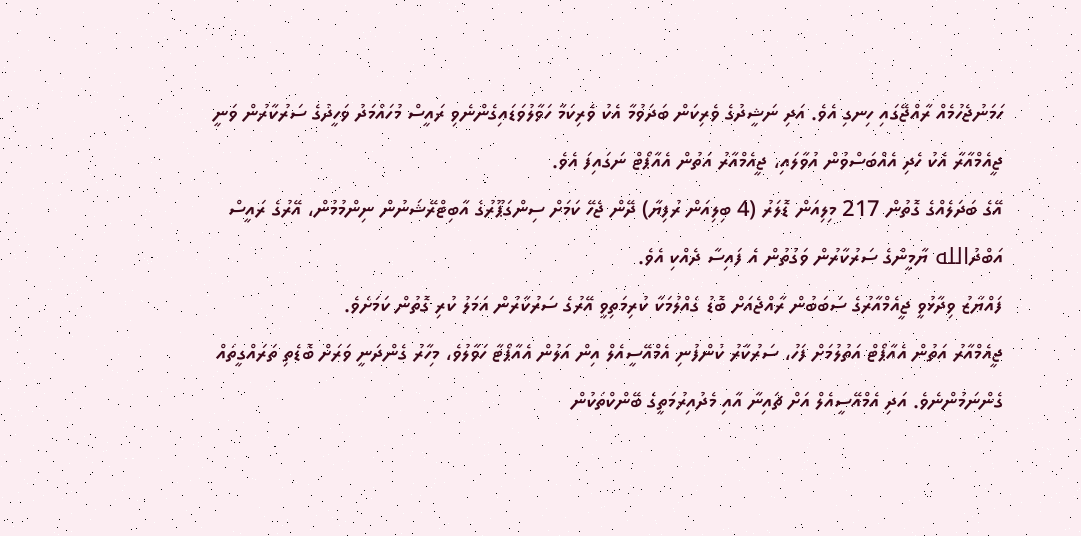ހަމަނުޖެހުމެއް ރާއްޖޭގައި ހިނގި އެވެ. އަދި ނަޝީދުގެ ވެރިކަން ބަދަވުމާ އެކު ވެރިކަމާ ހަވާލުވަޑައިގެންނެވި ރައީސް މުހައްމަދު ވަހީދުގެ ސަރުކާރުން ވަނީ ޖީއެމްއާރާ އެކު ހެދި އެއްބަސްވުން އުވާލައި، ޖީއެމްއާރު އަތުން އެއާޕޯޓް ނަގައިފަ އެވެ.
އޭގެ ބަދަލެއްގެ ގޮތުން 217 މިލިއަން ޑޮލަރު (4 ބިލިއަން ރުފިޔާ) ދޭން ޖެހޭ ކަމަށް ސިންގަޕޫރުގެ އާބިޓްރޭޝަނުން ނިންމުމުން، އޭރުގެ ރައީސް އަބްދުالله ޔާމީންގެ ސަރުކާރުން ވަގުތުން އެ ފައިސާ ދެއްކި އެވެ.
ފައްޔާޒު ވިދާޅުވީ ޖީއެމްއާރުގެ ސަބަބުން ރާއްޖެއަށް ބޮޑު ގެއްލުމަކާ ކުރިމަތިވީ އޭރުގެ ސަރުކާރުން އަމަލު ކުރި ގޮތުން ކަމަށެވެ.
ޖީއެމްއާރު އަތުން އެއާޕޯޓް އަތުލުމަށް ފަހު، ސަރުކާރު ކުންފުނި އެމްއޭސީއެލް އިން އަލުން އެއާޕޯޓާ ހަވާލުވެ، މިހާރު ގެންދަނީ ވަރަށް ބޮޑެތި ތަރައްގީތައް ގެންނަމުންނެވެ. އަދި އެމްއޭސީއެލް އަށް ޗައިނާ އާއި މެދުއިރުމަތީގެ ބޭންކްތަކުން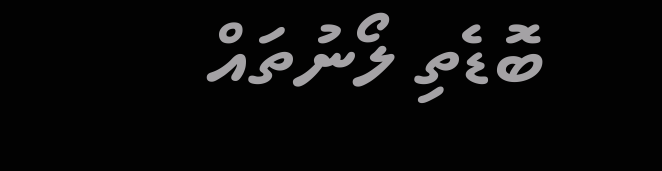ބޮޑެތި ލޯނުތައް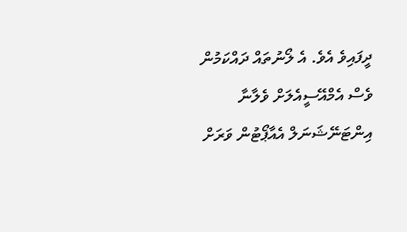ދީފައިވެ އެވެ. އެ ލޯނުތައް ދައްކަމުން ވެސް އެމްއޭސީއެލަށް ވެލާނާ އިންޓަނޭޝަނަލް އެއާޕޯޓުން ވަރަށް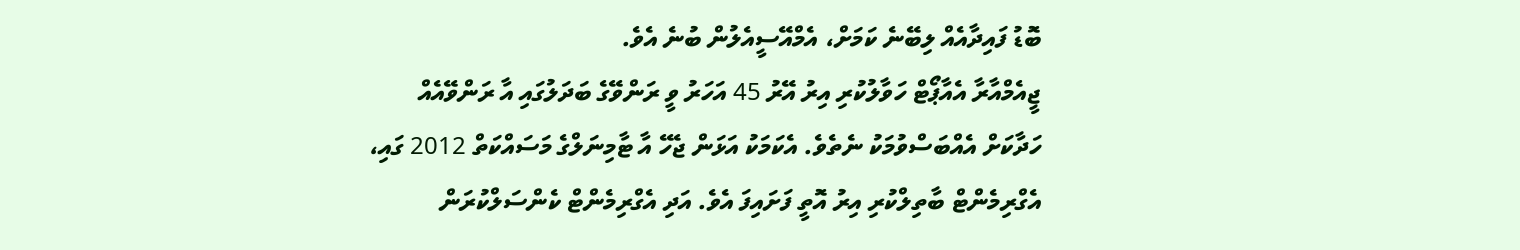ބޮޑު ފައިދާއެއް ލިބޭނެ ކަމަށް، އެމްއޭސީއެލުން ބުނެ އެވެ.
ޖީއެމްއާރާ އެއާޕޯޓް ހަވާލުކުރި އިރު އޭރު 45 އަހަރު ވީ ރަންވޭގެ ބަދަލުގައި އާ ރަންވޭއެއް ހަދާކަށް އެއްބަސްވުމަކު ނެތެވެ. އެކަމަކު އަޅަން ޖެހޭ އާ ޓާމިނަލްގެ މަސައްކަތް 2012 ގައި، އެގްރިމެންޓް ބާތިލްކުރި އިރު އޮތީ ފަށައިފަ އެވެ. އަދި އެގްރިމެންޓް ކެންސަލްކުރަން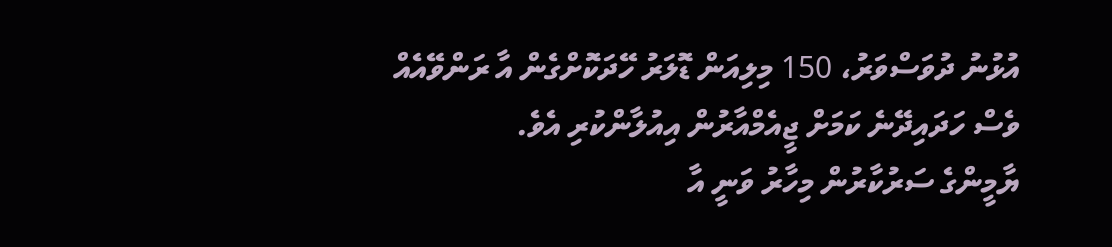އުޅުނު ދުވަސްވަރު، 150 މިލިއަން ޑޮލަރު ހޭދަކޮށްގެން އާ ރަންވޭއެއް ވެސް ހަދައިދޭނެ ކަމަށް ޖީއެމްއާރުން އިއުލާންކުރި އެވެ.
ޔާމީންގެ ސަރުކާރުން މިހާރު ވަނީ އާ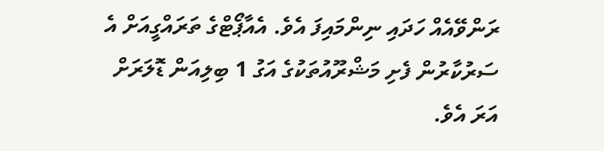ރަންވޭއެއް ހަދައި ނިންމައިފަ އެވެ. އެއާޕޯޓްގެ ތަރައްގީއަށް އެ ސަރުކާރުން ފެށި މަޝްރޫއުތަކުގެ އަގު 1 ބިލިއަން ޑޮލަރަށް އަރަ އެވެ.